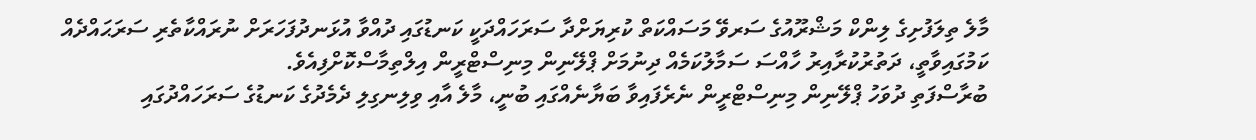މާލެ ތިލަފުށިގެ ލިންކް މަޝްރޫއުގެ ސަރވޭ މަސައްކަތް ކުރިޔަށްދާ ސަރަހައްދަކީ ކަނޑުގައި ދުއްވާ އުޅަނދުފަހަރަށް ނުރައްކާތެރި ސަރަޙައްދެއް ކަމުގައިވާތީ، ދަތުރުކުރާއިރު ހާއްސަ ސަމާލުކަމެއް ދިނުމަށް ޕްލޭނިން މިނިސްޓްރީން އިލްތިމާސްކޮށްފިއެވެ.
ބުރާސްފަތި ދުވަހު ޕްލޭނިން މިނިސްޓްރީން ނެރެފައިވާ ބަޔާނެއްގައި ބުނީ، މާލެ އާއި ވިލިނގިލި ދެމެދުގެ ކަނޑުގެ ސަރަހައްދުގައި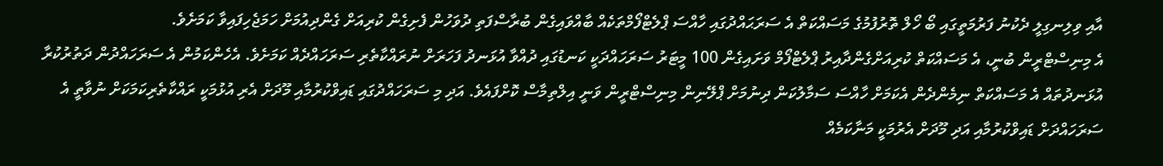އާއި ވިލިނގިލީ ދެކުނު ފަރުމަތީގައި ބޯ ހޯލް ތޮރުފުމުގެ މަސައްކަތް އެ ސަރަޙައްދުގައި ހާއްސަ ޕްލެޓްފޯމްތަކެއް ބާއްވައިގެން ބުރާސްފަތި ދުވަހުން ފެށިގެން ކުރިއަށް ގެންދިއުމަށް ހަމަޖެހިފައިވާ ކަމަށެވެ.
އެ މިނިސްޓްރީން ބުނީ، އެ މަސައްކަތް ކުރިއަށްގެންދާއިރު ޕްލެޓްފޯމް ވަށައިގެން 100 މީޓަރު ސަރަހައްދަކީ ކަނޑުގައި ދުއްވާ އުޅަނދު ފަހަރަށް ނުރައްކާތެރި ސަރަހައްދެއް ކަމަށެވެ. އެހެންކަމުން އެ ސަރަހައްދުން ދަތުރުކުރާ އުޅަނދުތައް އެ މަސައްކަތް ނިމެންދެން އެކަމަށް ހާއްސަ ސަމާލުކަން ދިނުމަށް ޕްލޭނިން މިނިސްޓްރީން ވަނީ އިލްތިމާސް ކޮށްފައެވެ. އަދި މި ސަރަހައްދުގައި ޑައިވްކުރުމާއި މޫދަށް އެރި އުޅުމަކީ ރައްކާތެރިކަމަކަށް ނުވާތީ އެ ސަރަހައްދަށް ޑައިވްކުރުމާއި އަދި މޫދަށް އެރުމަކީ މަނާކަމެއް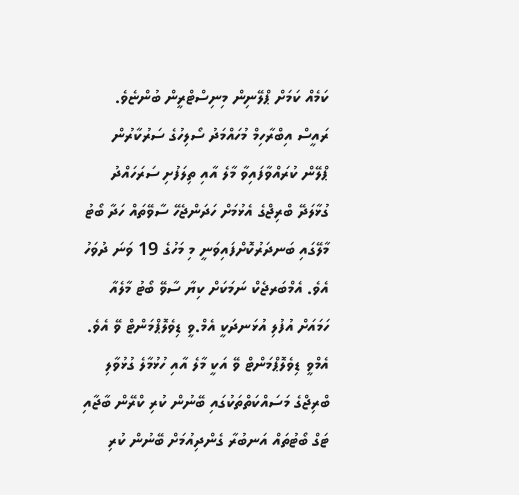ކަމެއް ކަމަށް ޕްލޭނިން މިނިސްޓްރީން ބުންޏެވެ.
ރައީސް އިބްރާހިމް މުހައްމަދު ސޯލިހުގެ ސަރުކާރުން ޕްލޭން ކުރައްވާފައިވާ މާލެ އާއި ތިލަފުށި ސަރަހައްދު ގުޅާލަދޭ ބްރިޖްގެ އެޅުމަށް ހަދަންޖެހޭ ސާވޭތައް ހަދާ ބޯޓު މާލޭގައި ބަނދަރުކޮށްފައިވަނީ މި މަހުގެ 19 ވަނަ ދުވަހު އެވެ. އެމްބަރޖެކް ނަމަކަށް ކިޔާ ސާވޭ ބޯޓު މާލެއާ ހަމައަށް އުފުލި އުޅަނދަކީ އެމް.ވީ ޑިވެލޮޕްމަންޓް ވޭ އެވެ. އެމްވީ ޑިވެލޮޕްމަންޓް ވޭ އަކީ މާލެ އާއި ހުޅުމާލެ ގުޅުވާލި ބްރިޖްގެ މަސައްކަތްތަކުގައި ބޭނުން ކުރި ކްރޭން ބާޖާއި ޓަގް ބޯޓުތައް އަނބުރާ ގެންދިއުމަށް ބޭނުން ކުރި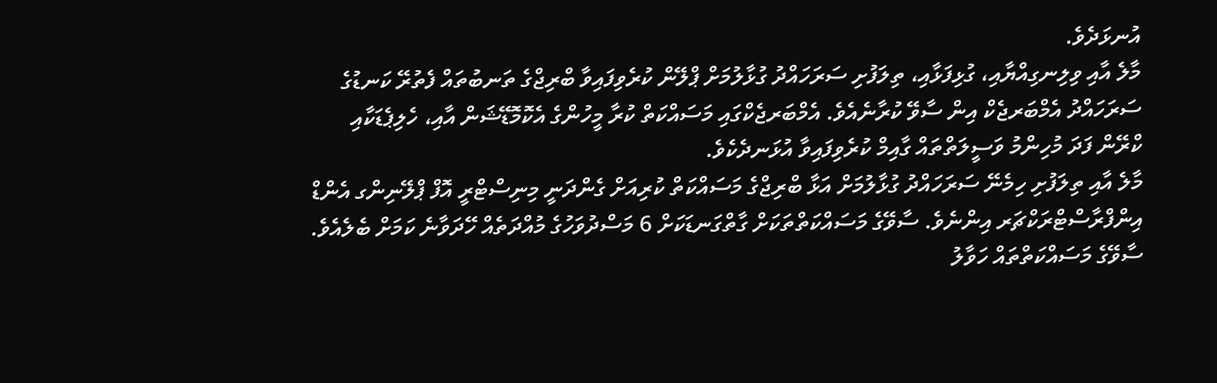އުނޅަދެވެ.
މާލެ އާއި ވިލިނގިއްޔާއި، ގުޅިފަޅާއި، ތިލަފުށި ސަރަހައްދު ގުޅާލުމަށް ޕްލޭން ކުރެވިފައިވާ ބްރިޖްގެ ތަނބުތައް ފެތުރޭ ކަނޑުގެ ސަރަހައްދު އެމްބަރޖެކް އިން ސާވޭ ކުރާނެއެވެ. އެމްބަރޖެކްގައި މަސައްކަތް ކުރާ މީހުންގެ އެކޮމޮޑޭޝަން އާއި، ހެލިޕެޑަކާއި ކްރޭން ފަދަ މުހިންމު ވަސީލަތްތައް ގާއިމް ކުރެވިފައިވާ އުޅަނދެކެވެ.
މާލެ އާއި ތިލަފުށި ހިމެނޭ ސަރަހައްދު ގުޅާލުމަށް އަޅާ ބްރިޖްގެ މަސައްކަތް ކުރިއަށް ގެންދަނީ މިނިސްޓްރީ އޮފް ޕްލޭނިންގ އެންޑް އިންފްރާސްޓްރަކްޗަރ އިންނެވެ. ސާވޭގެ މަސައްކަތްތަކަށް ގާތްގަނޑަކަށް 6 މަސްދުވަހުގެ މުއްދަތެއް ހޭދަވާނެ ކަމަށް ބެލެއެވެ. ސާވޭގެ މަސައްކަތްތައް ހަވާލު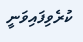ކުރެވިފައިވަނީ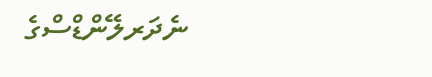ނެދަރލޭންޑްސްގެ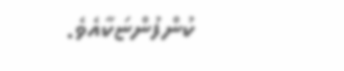ކުންފުންޏަކާއެވެ.